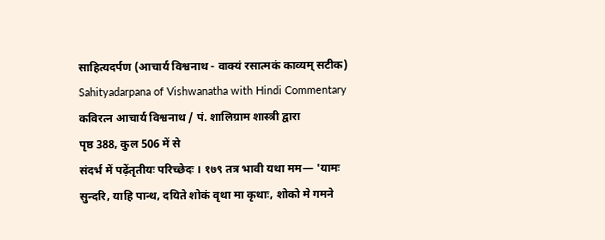साहित्यदर्पण (आचार्य विश्वनाथ - वाक्यं रसात्मकं काव्यम् सटीक)
Sahityadarpana of Vishwanatha with Hindi Commentary
कविरत्न आचार्य विश्वनाथ / पं. शालिग्राम शास्त्री द्वारा
पृष्ठ 388, कुल 506 में से
संदर्भ में पढ़ेंतृतीयः परिच्छेदः । १७९ तत्र भावी यथा मम— 'यामः सुन्दरि, याहि पान्थ, दयिते शोकं वृथा मा कृथाः, शोको मे गमने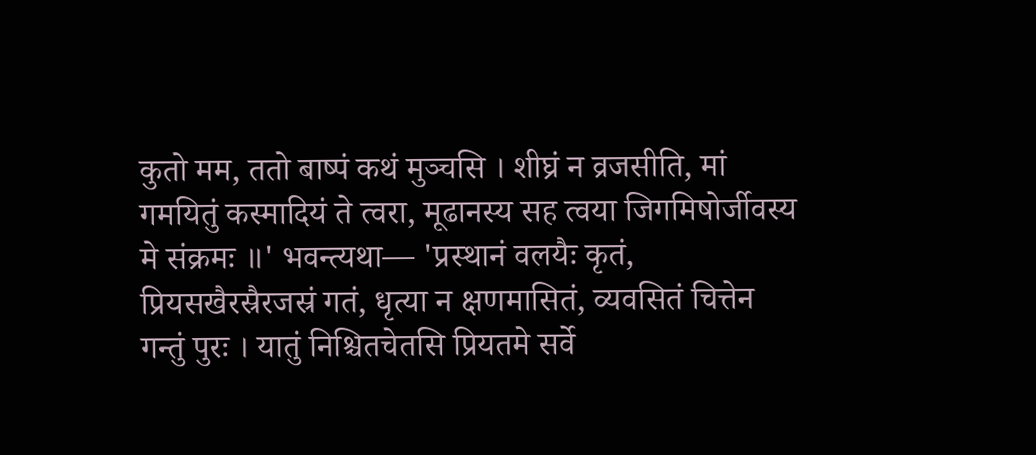कुतो मम, ततो बाष्पं कथं मुञ्चसि । शीघ्रं न व्रजसीति, मां गमयितुं कस्मादियं ते त्वरा, मूढानस्य सह त्वया जिगमिषोर्जीवस्य मे संक्रमः ॥' भवन्त्यथा— 'प्रस्थानं वलयैः कृतं, प्रियसखैरस्रैरजस्रं गतं, धृत्या न क्षणमासितं, व्यवसितं चित्तेन गन्तुं पुरः । यातुं निश्चितचेतसि प्रियतमे सर्वे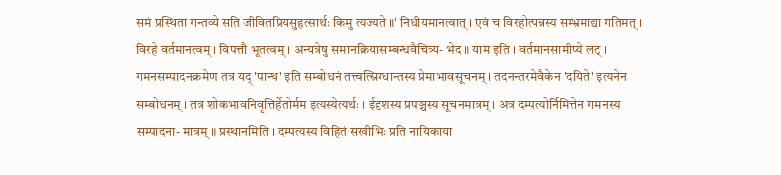समं प्रस्थिता गन्तव्ये सति जीवितप्रियसुहृत्सार्थः किमु त्यज्यते ॥' निधीयमानत्वात् । एवं च विरहोत्पन्नस्य सम्भ्रमाद्या गतिमत् । विरहे वर्तमानत्वम् । विपत्तौ भूतत्वम् । अन्यत्रेषु समानक्रियासम्बन्धवैचित्र्य- भेद ॥ याम इति । वर्तमानसामीप्ये लट् । गमनसम्पादनक्रमेण तत्र यद् 'पान्थ' इति सम्बोधनं तत्त्वत्स्निग्धान्तस्य प्रेमाभावसूचनम् । तदनन्तरमेवैकेन 'दयिते' इत्यनेन सम्बोधनम् । तत्र शोकभावनिवृत्तिर्हेतोर्मम इत्यस्येत्यर्थः । ईदृशस्य प्रपञ्चस्य सूचनमात्रम् । अत्र दम्पत्योर्निमित्तेन गमनस्य सम्पादना- मात्रम् ॥ प्रस्थानमिति । दम्पत्यस्य विहितं सखीभिः प्रति नायिकाया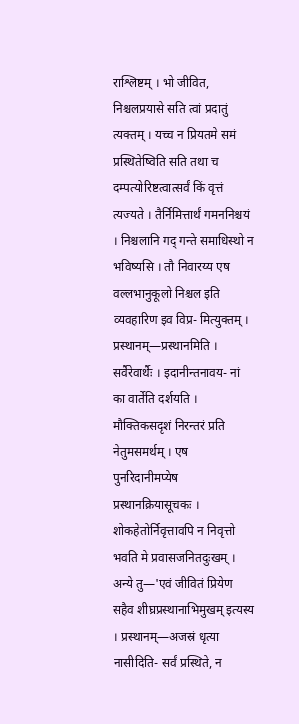राश्लिष्टम् । भो जीवित, निश्चलप्रयासे सति त्वां प्रदातुं त्यक्तम् । यच्च न प्रियतमे समं प्रस्थितेष्विति सति तथा च दम्पत्योरिष्टत्वात्सर्वं किं वृत्तं त्यज्यते । तैर्निमित्तार्थं गमननिश्चयं । निश्चलानि गद् गन्ते समाधिस्थो न भविष्यसि । तौ निवारय्य एष वल्लभानुकूलो निश्चल इति व्यवहारिण इव विप्र- मित्युक्तम् । प्रस्थानम्—प्रस्थानमिति । सर्वैरेवार्थैः । इदानीन्तनावय- नां का वार्तेति दर्शयति । मौक्तिकसदृशं निरन्तरं प्रति नेतुमसमर्थम् । एष पुनरिदानीमप्येष प्रस्थानक्रियासूचकः । शोकहेतोर्निवृत्तावपि न निवृत्तो भवति मे प्रवासजनितदुःखम् । अन्ये तु—'एवं जीवितं प्रियेण सहैव शीघ्रप्रस्थानाभिमुखम् इत्यस्य । प्रस्थानम्—अजस्रं धृत्या नासीदिति- सर्वं प्रस्थिते, न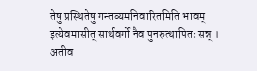तेषु प्रस्थितेषु गन्तव्यमनिवारितमिति भावम् इत्येवमासीत् सार्थवर्गो नैव पुनरुत्थापितः सन्न् । अतीव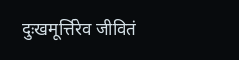दुःखमूर्त्तिरेव जीवितं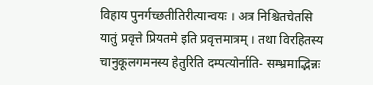विहाय पुनर्गच्छतीतिरीत्यान्वयः । अत्र निश्चितचेतसि यातुं प्रवृत्ते प्रियतमे इति प्रवृत्तमात्रम् । तथा विरहितस्य चानुकूलगमनस्य हेतुरिति दम्पत्योर्नाति- सम्भ्रमाद्भिन्नः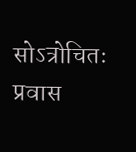सोऽत्रोचितः प्रवास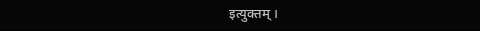इत्युक्तम् ।